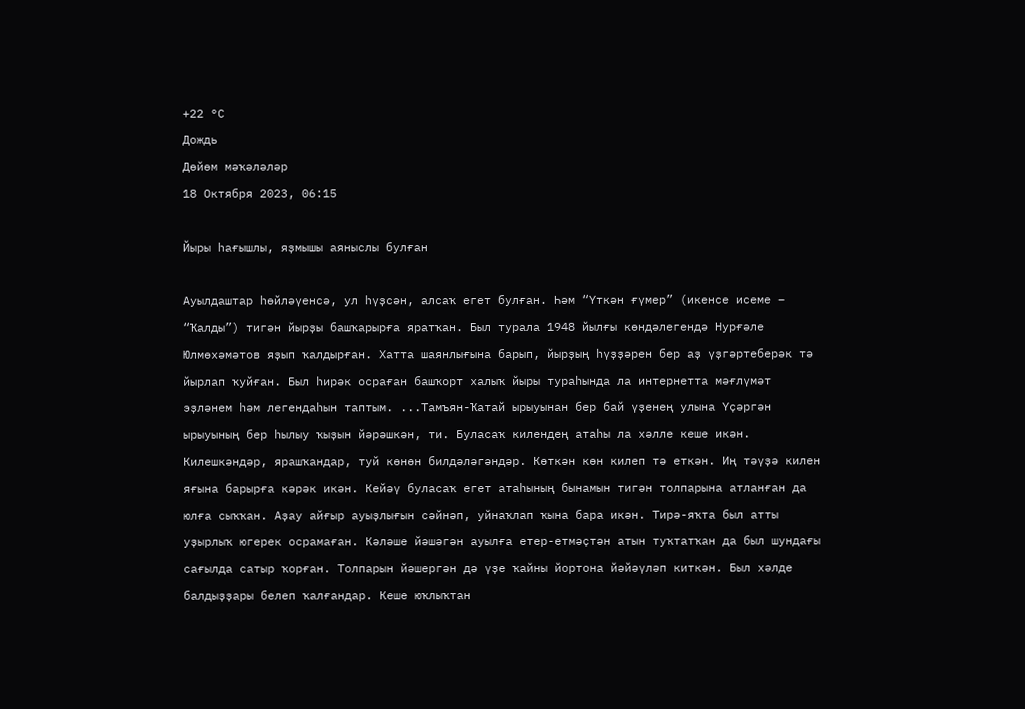+22 °С
Дождь
Дөйөм мәҡәләләр
18 Октября 2023, 06:15

Йыры һағышлы, яҙмышы аяныслы булған

Ауылдаштар һөйләүенсә, ул һүҙсән, алсаҡ егет булған. Һәм “Үткән ғүмер” (икенсе исеме – “Ҡалды”) тигән йырҙы башҡарырға яратҡан. Был турала 1948 йылғы көндәлегендә Нурғәле Юлмөхәмәтов яҙып ҡалдырған. Хатта шаянлығына барып, йырҙың һүҙҙәрен бер аҙ үҙгәртеберәк тә йырлап ҡуйған. Был һирәк осраған башҡорт халыҡ йыры тураһында ла интернетта мәғлүмәт эҙләнем һәм легендаһын таптым. ...Тамъян-Ҡатай ырыуынан бер бай үҙенең улына Үҫәргән ырыуының бер һылыу ҡыҙын йәрәшкән, ти. Буласаҡ килендең атаһы ла хәлле кеше икән. Килешкәндәр, ярашҡандар, туй көнөн билдәләгәндәр. Көткән көн килеп тә еткән. Иң тәүҙә килен яғына барырға кәрәк икән. Кейәү буласаҡ егет атаһының бынамын тигән толпарына атланған да юлға сыҡҡан. Аҙау айғыр ауыҙлығын сәйнәп, уйнаҡлап ҡына бара икән. Тирә-яҡта был атты уҙырлыҡ югерек осрамаған. Кәләше йәшәгән ауылға етер-етмәҫтән атын туҡтатҡан да был шундағы сағылда сатыр ҡорған. Толпарын йәшергән дә үҙе ҡайны йортона йәйәүләп киткән. Был хәлде балдыҙҙары белеп ҡалғандар. Кеше юҡлыҡтан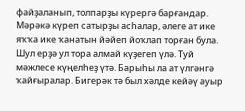файҙаланып, толпарҙы күрергә барғандар. Мәрәкә күреп сатырҙы асһалар, әлеге ат ике яҡҡа ике ҡанатын йәйеп йоҡлап торған була. Шул ерҙә ул тора алмай күҙегеп үлә. Туй мәжлесе күңелһеҙ үтә. Барыһы ла ат үлгәнгә ҡайғыралар. Бигерәк тә был хәлде кейәү ауыр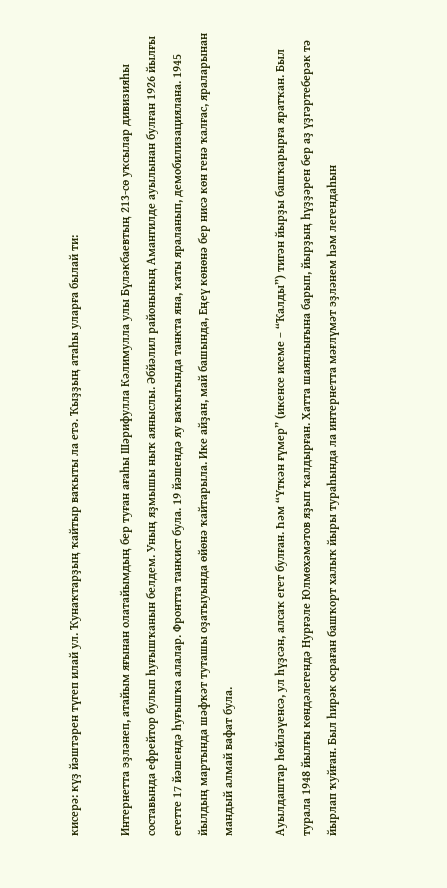кисерә: күҙ йәштәрен түгеп илай ул. Ҡунаҡтарҙың ҡайтыр ваҡыты ла етә. Ҡыҙҙың атаһы уларға былай ти:

Интернетта эҙләнеп, атайым яғынан олатайымдың бер туған ағаһы Шәрифулла Кәлимулла улы Бүләкбаевтың 213-сө уҡсылар дивизияһы составында ефрейтор булып һуғышҡанын белдем. Уның яҙмышы ныҡ аяныслы. Әбйәлил районының Амангилде ауылынан булған 1926 йылғы егетте 17 йәшендә һуғышҡа алалар. Фронтта танкист була. 19 йәшендә яу ваҡытында танкта яна, ҡаты яраланып, демобилизациялана. 1945 йылдың мартында шәфҡәт туташы оҙатыуында өйөнә ҡайтарыла. Ике айҙан, май башында, Еңеү көнөнә бер нисә көн генә ҡалғас, яраларынан мандый алмай вафат була.

Ауылдаштар һөйләүенсә, ул һүҙсән, алсаҡ егет булған. Һәм “Үткән ғүмер” (икенсе исеме – “Ҡалды”) тигән йырҙы башҡарырға яратҡан. Был турала 1948 йылғы көндәлегендә Нурғәле Юлмөхәмәтов яҙып ҡалдырған. Хатта шаянлығына барып, йырҙың һүҙҙәрен бер аҙ үҙгәртеберәк тә йырлап ҡуйған. Был һирәк осраған башҡорт халыҡ йыры тураһында ла интернетта мәғлүмәт эҙләнем һәм легендаһын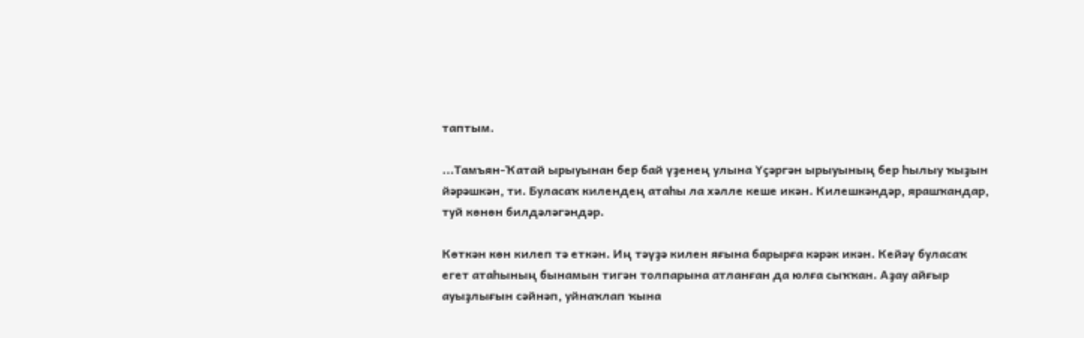таптым.

...Тамъян-Ҡатай ырыуынан бер бай үҙенең улына Үҫәргән ырыуының бер һылыу ҡыҙын йәрәшкән, ти. Буласаҡ килендең атаһы ла хәлле кеше икән. Килешкәндәр, ярашҡандар, туй көнөн билдәләгәндәр.

Көткән көн килеп тә еткән. Иң тәүҙә килен яғына барырға кәрәк икән. Кейәү буласаҡ егет атаһының бынамын тигән толпарына атланған да юлға сыҡҡан. Аҙау айғыр ауыҙлығын сәйнәп, уйнаҡлап ҡына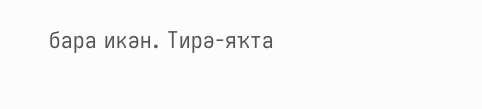бара икән. Тирә-яҡта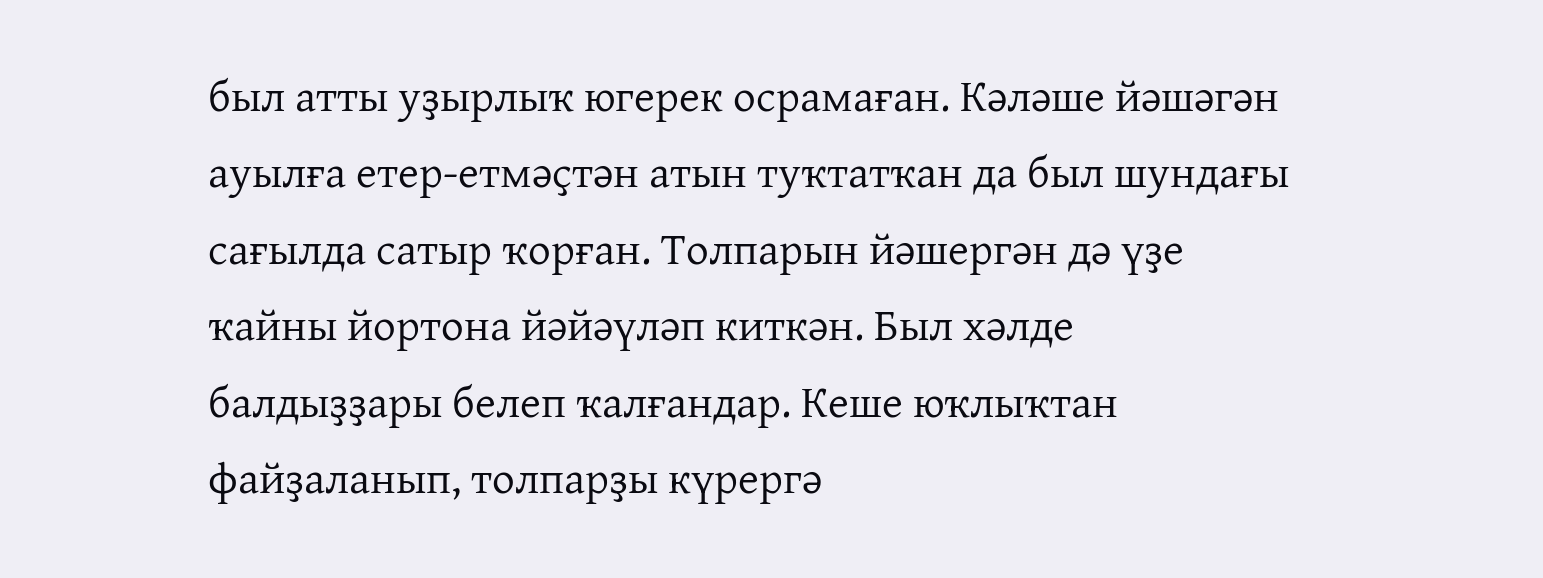был атты уҙырлыҡ югерек осрамаған. Кәләше йәшәгән ауылға етер-етмәҫтән атын туҡтатҡан да был шундағы сағылда сатыр ҡорған. Толпарын йәшергән дә үҙе ҡайны йортона йәйәүләп киткән. Был хәлде балдыҙҙары белеп ҡалғандар. Кеше юҡлыҡтан файҙаланып, толпарҙы күрергә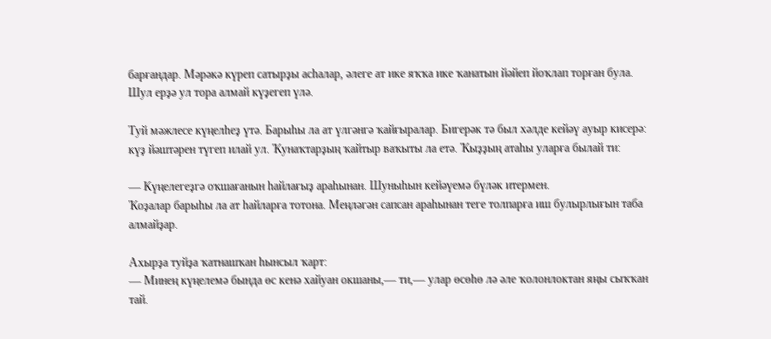барғандар. Мәрәкә күреп сатырҙы асһалар, әлеге ат ике яҡҡа ике ҡанатын йәйеп йоҡлап торған була. Шул ерҙә ул тора алмай күҙегеп үлә.

Туй мәжлесе күңелһеҙ үтә. Барыһы ла ат үлгәнгә ҡайғыралар. Бигерәк тә был хәлде кейәү ауыр кисерә: күҙ йәштәрен түгеп илай ул. Ҡунаҡтарҙың ҡайтыр ваҡыты ла етә. Ҡыҙҙың атаһы уларға былай ти:

— Күңелегеҙгә оҡшағанын һайлағыҙ араһынан. Шуныһын кейәүемә бүләк итермен.
Ҡоҙалар барыһы ла ат һайларға тотона. Меңләгән сапсан араһынан теге толпарға иш булырлығын таба алмайҙар.

Ахырҙа туйҙа ҡатнашҡан һынсыл ҡарт:
— Минең күңелемә бында өс кенә хайуан окшаны,— ти,— улар өсөһө лә әле ҡолонлоктан яңы сыҡҡан тай.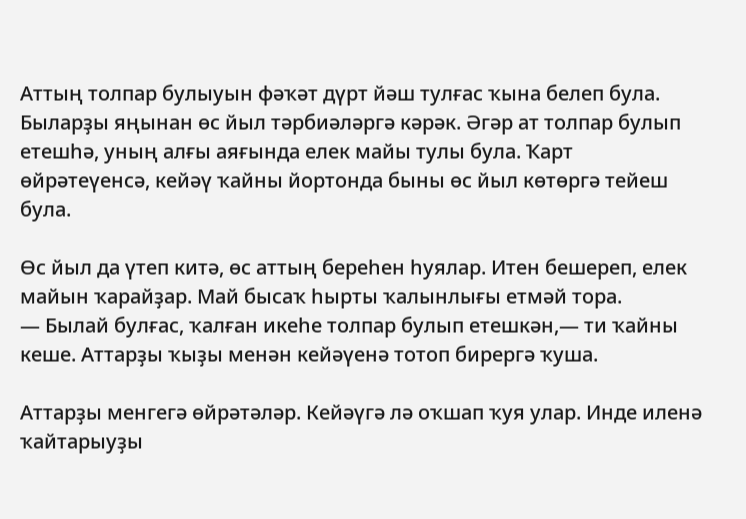Аттың толпар булыуын фәҡәт дүрт йәш тулғас ҡына белеп була. Быларҙы яңынан өс йыл тәрбиәләргә кәрәк. Әгәр ат толпар булып етешһә, уның алғы аяғында елек майы тулы була. Ҡарт өйрәтеүенсә, кейәү ҡайны йортонда быны өс йыл көтөргә тейеш була.

Өс йыл да үтеп китә, өс аттың береһен һуялар. Итен бешереп, елек майын ҡарайҙар. Май бысаҡ һырты ҡалынлығы етмәй тора.
— Былай булғас, ҡалған икеһе толпар булып етешкән,— ти ҡайны кеше. Аттарҙы ҡыҙы менән кейәүенә тотоп бирергә ҡуша.

Аттарҙы менгегә өйрәтәләр. Кейәүгә лә оҡшап ҡуя улар. Инде иленә ҡайтарыуҙы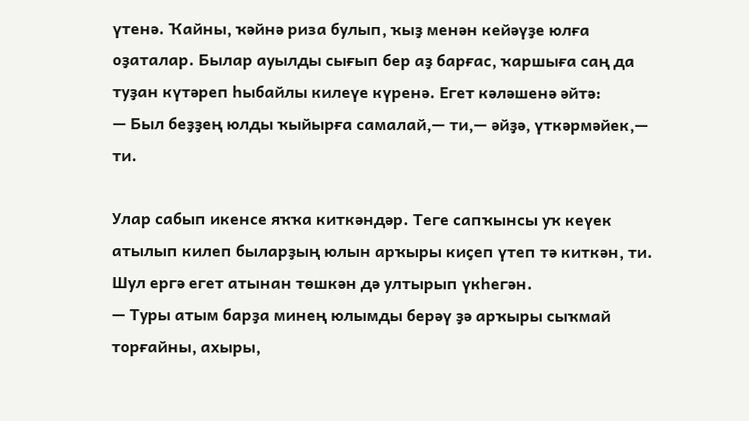үтенә. Ҡайны, ҡәйнә риза булып, ҡыҙ менән кейәүҙе юлға оҙаталар. Былар ауылды сығып бер аҙ барғас, ҡаршыға саң да туҙан күтәреп һыбайлы килеүе күренә. Егет кәләшенә әйтә:
— Был беҙҙең юлды ҡыйырға самалай,— ти,— әйҙә, үткәрмәйек,— ти.

Улар сабып икенсе яҡҡа киткәндәр. Теге сапҡынсы уҡ кеүек атылып килеп быларҙың юлын арҡыры киҫеп үтеп тә киткән, ти. Шул ергә егет атынан төшкән дә ултырып үкһегән.
— Туры атым барҙа минең юлымды берәү ҙә арҡыры сыҡмай торғайны, ахыры,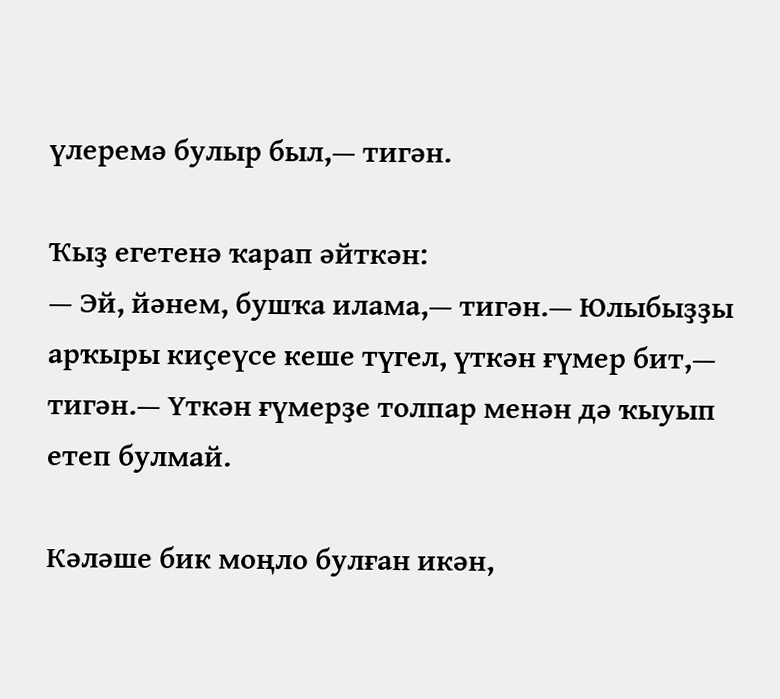үлеремә булыр был,— тигән.

Ҡыҙ егетенә ҡарап әйткән:
— Эй, йәнем, бушҡа илама,— тигән.— Юлыбыҙҙы арҡыры киҫеүсе кеше түгел, үткән ғүмер бит,— тигән.— Үткән ғүмерҙе толпар менән дә ҡыуып етеп булмай.

Кәләше бик моңло булған икән,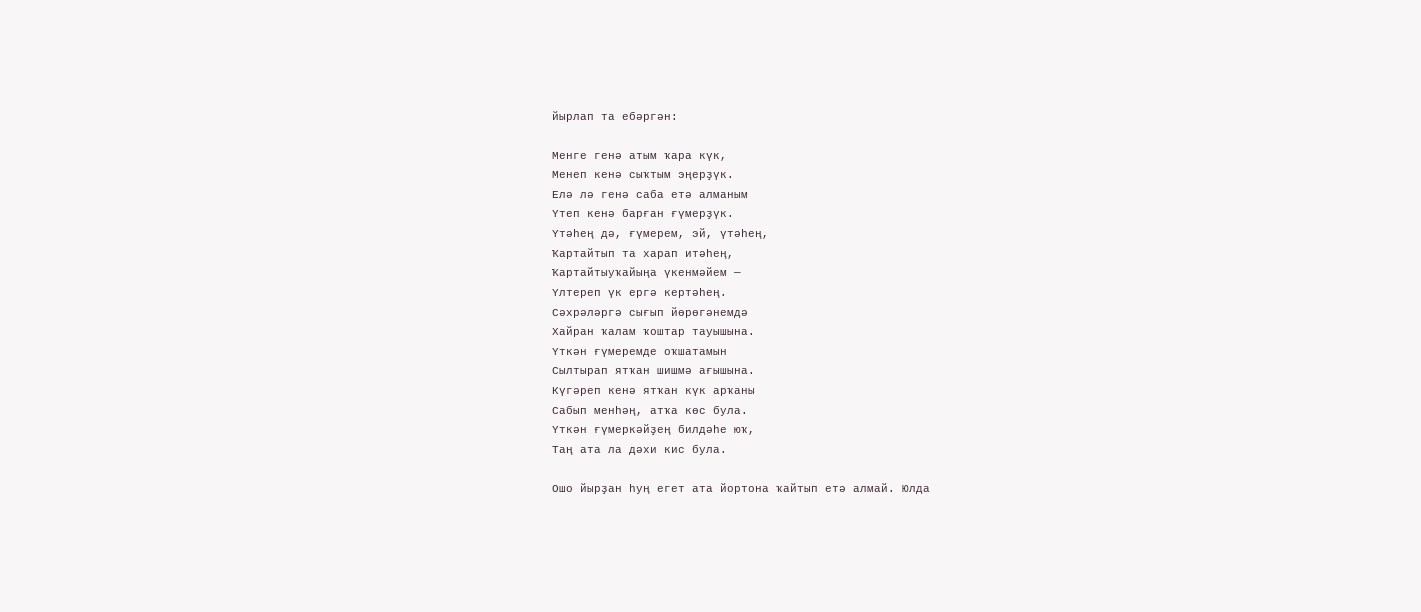йырлап та ебәргән:

Менге генә атым ҡара күк,
Менеп кенә сыҡтым эңерҙүк.
Елә лә генә саба етә алманым
Үтеп кенә барған ғүмерҙүк.
Үтәһең дә, ғүмерем, эй, үтәһең,
Ҡартайтып та харап итәһең,
Ҡартайтыуҡайыңа үкенмәйем —
Үлтереп үк ергә кертәһең.
Сәхрәләргә сығып йөрөгәнемдә
Хайран ҡалам ҡоштар тауышына.
Үткән ғүмеремде оҡшатамын
Сылтырап ятҡан шишмә ағышына.
Күгәреп кенә ятҡан күк арҡаны
Сабып менһәң, атҡа көс була.
Үткән ғүмеркәйҙең билдәһе юҡ,
Таң ата ла дәхи кис була.

Ошо йырҙан һуң егет ата йортона ҡайтып етә алмай. Юлда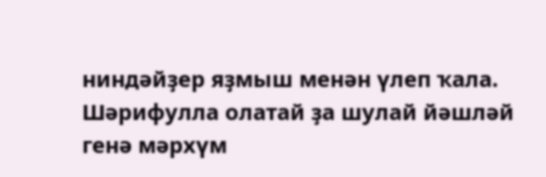ниндәйҙер яҙмыш менән үлеп ҡала. Шәрифулла олатай ҙа шулай йәшләй генә мәрхүм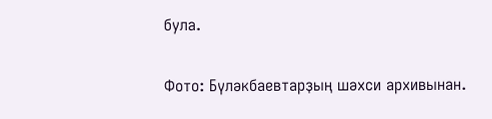була.

Фото: Бүләкбаевтарҙың шәхси архивынан.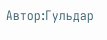Автор:Гульдар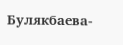Булякбаева-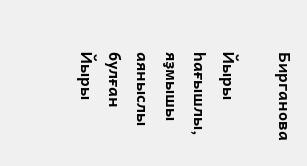Бирганова

Йыры һағышлы, яҙмышы аяныслы булған
Йыры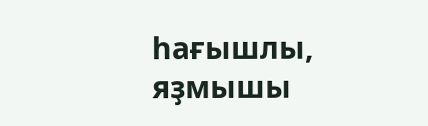һағышлы, яҙмышы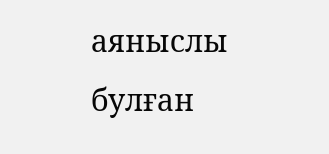аяныслы булған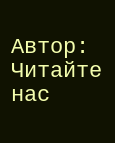Автор:
Читайте нас